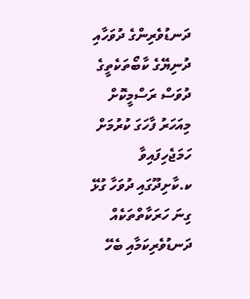ދަނޑުވެރިންގެ ދުވަހާއި ދުނިޔޭގެ ކާބޯތަކެތީގެ ދުވަސް ރަސްމީކޮށް މިއަހަރު ފާހަގަ ކުރުމަށް ހަމަޖެހިފައިވާ ކ.ކާށިދޫގައި ދުވަހާ ގުޅޭ ގިނަ ހަރަކާތްތަކެއް ދަނޑުވެރިކަމާއި ބެހޭ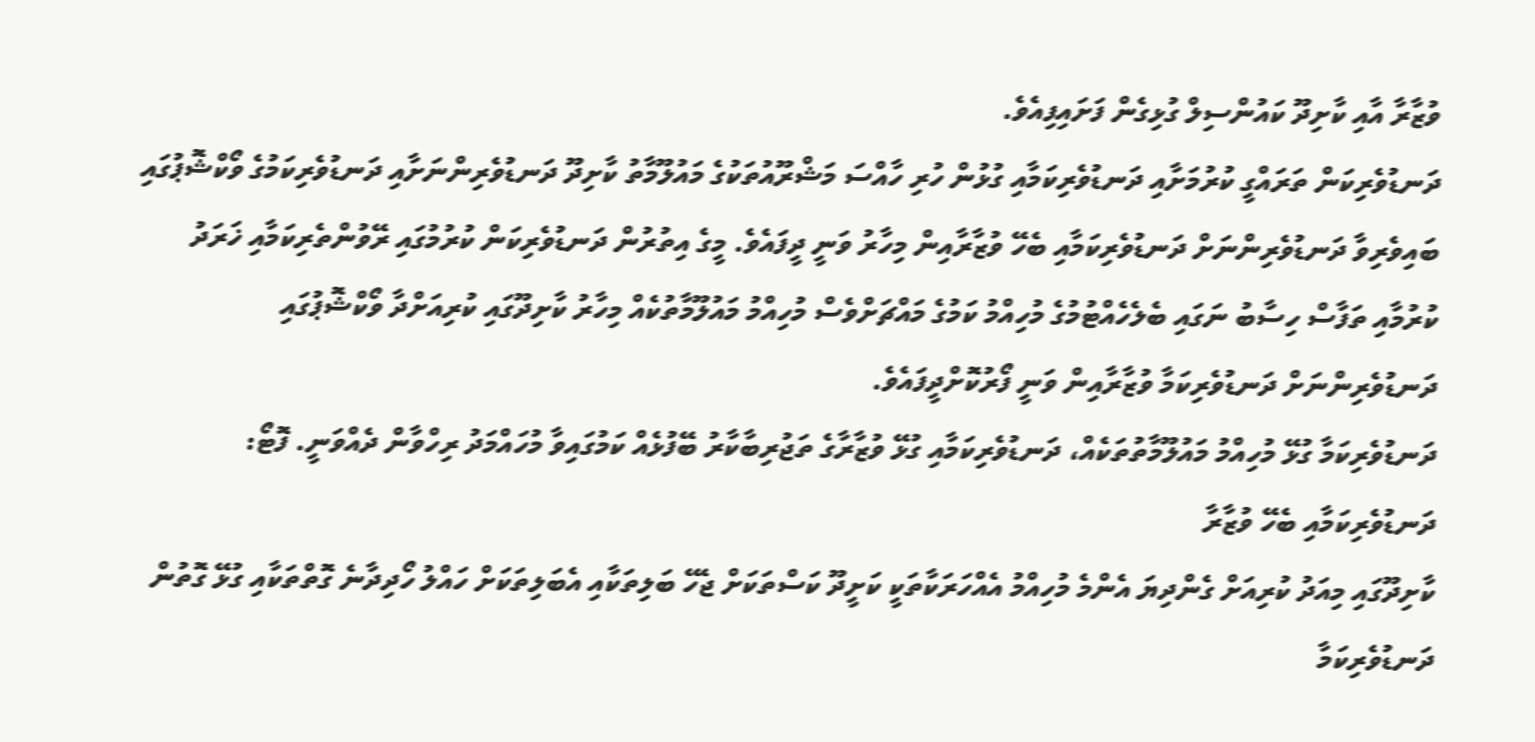ވުޒާރާ އާއި ކާށިދޫ ކައުންސިލް ގުޅިގެން ފަށައިފިއެވެ.
ދަނޑުވެރިކަން ތަރައްގީ ކުރުމަށާއި ދަނޑުވެރިކަމާއި ގުޅުން ހުރި ހާއްސަ މަޝްރޫއުތަކުގެ މައުލޫމާތު ކާށިދޫ ދަނޑުވެރިންނަށާއި ދަނޑުވެރިކަމުގެ ވޯކްޝޮޕުގައި ބައިވެރިވާ ދަނޑުވެރިންނަށް ދަނޑުވެރިކަމާއި ބެހޭ ވުޒާރާއިން މިހާރު ވަނީ ދީފައެވެ. މީގެ އިތުރުން ދަނޑުވެރިކަން ކުރުމުގައި ރޭވުންތެރިކަމާއި ޚަރަދު ކުރުމާއި ތަފާސް ހިސާބު ނަގައި ބެލެހެއްޓުމުގެ މުހިއްމު ކަމުގެ މައްޗަށްވެސް މުހިއްމު މައުލޫމާތުކެއް މިހާރު ކާށިދޫގައި ކުރިއަށްދާ ވޯކްޝޮޕުގައި ދަނޑުވެރިންނަށް ދަނޑުވެރިކަމާ ވުޒާރާއިން ވަނީ ފޯރުކޮށްދީފައެވެ.
ދަނޑުވެރިކަމާ ގުޅޭ މުހިއްމު މައުލޫމާތުތަކެއް، ދަނޑުވެރިކަމާއި ގުޅޭ ވުޒާރާގެ ތަޖުރިބާކާރު ބޭފުޅެއް ކަމުގައިވާ މުހައްމަދު ރިހްވާން ދެއްވަނީ. ފޮޓޯ: ދަނޑުވެރިކަމާއި ބެހޭ ވުޒާރާ
ކާށިދޫގައި މިއަދު ކުރިއަށް ގެންދިޔަ އެންމެ މުހިއްމު އެއްހަރަކާތަކީ ކަށީދޫ ކަސްތަކަށް ޖެހޭ ބަލިތަކާއި އެބަލިތަކަށް ހައްލު ހޯދިދާނެ ގޮތްތަކާއި ގުޅޭ ގޮތުން ދަނޑުވެރިކަމާ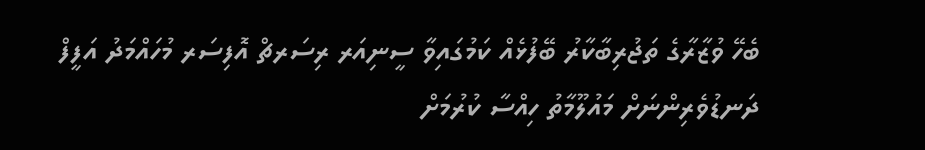ބެހޭ ވުޒާރާގެ ތަޖުރިބާކާރު ބޭފުޅެއް ކަމުގައިވާ ސީނިއަރ ރިސަރޗް އޮފިސަރ މުހައްމަދު އަފީފް ދަނޑުވެރިންނަށް މައުލޫމާތު ހިއްސާ ކުރުމަށް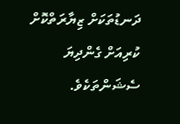ދަނޑުތަކަށް ޒިޔާރަތްކޮށް ކުރިއަށް ގެންދިޔަ ސެޝަންތަކެވެ.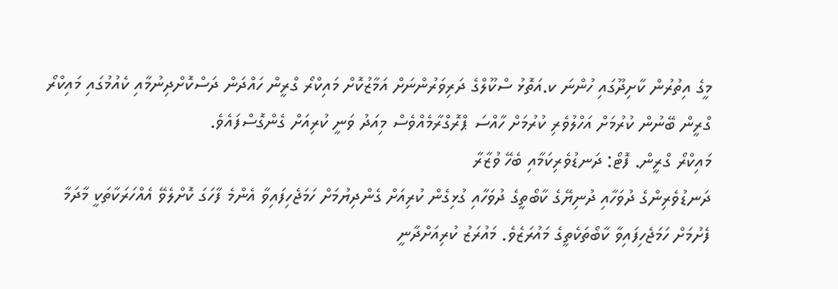މީގެ އިތުރުން ކާށިދޫގައި ހުންނަ ކ.އަތޮޅު ސްކޫލްގެ ދަރިވަރުންނަށް އަމާޒުކޮށް މައިކްރޯ ގްރީން ހައްދަން ދަސްކޮށްދިނުމާއި ކެއުމުގައި މައިކްރޯ ގްރީން ބޭނުން ކުރުމަށް އަހްލުވެރި ކުރުމަށް ހާއްސަ ޕްރޮގްރާމެއްވެސް މިއަދު ވަނީ ކުރިއަށް ގެންގޮސްފައެވެ.
މައިކްރޯ ގްރީން. ފޮޓޯ: ދަނޑުވެރިކަމާއި ބެހޭ ވުޒާރާ
ދަނޑުވެރިންގެ ދުވަހާއި ދުނިޔޭގެ ކާބޯތީގެ ދުވަހާއި ގުޅިގެން ކުރިއަށް ގެންދިޔުމަށް ހަމަޖެހިފައިވާ އެންމެ ފާހަގަ ކޮށްލެވޭ އެއްހަރަކާތަކީ މާދަމާ ފެށުމަށް ހަމަޖެހިފައިވާ ކާބޯތަކެތީގެ މައުރަޒެވެ. މައުރަޒު ކުރިއަށްދާނީ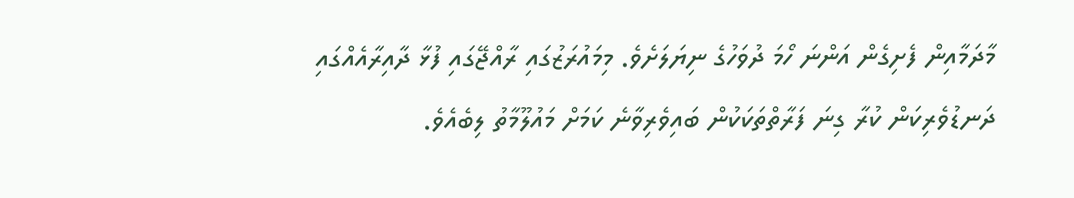މާދަމާއިން ފެށިގެން އަންނަ ހޯމަ ދުވަހުގެ ނިޔަލަށެވެ. މިމައުރަޒުގައި ރާއްޖޭގައި ފުޅާ ދާއިރާއެއްގައި ދަނޑުވެރިކަން ކުރާ ގިނަ ފަރާތްތަކަކުން ބައިވެރިވާނެ ކަމަށް މައުލޫމާތު ލިބެއެވެ.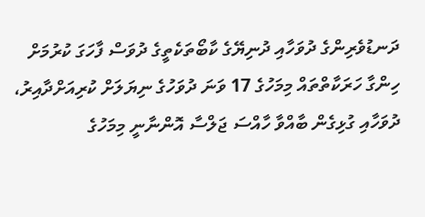ދަނޑުވެރިންގެ ދުވަހާއި ދުނިޔޭގެ ކާބޯތަކެތީގެ ދުވަސް ފާހަގަ ކުރުމަށް ހިންގާ ހަރަކާތްތައް މިމަހުގެ 17 ވަނަ ދުވަހުގެ ނިޔަލަށް ކުރިއަށްދާއިރު، ދުވަހާއި ގުޅިގެން ބާއްވާ ހާއްސަ ޖަލްސާ އޮންނާނީ މިމަހުގެ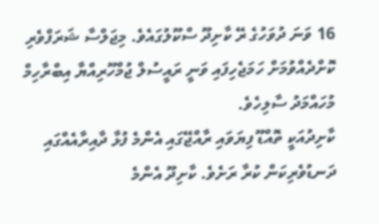16 ވަނަ ދުވަހުގެ ރޭ ކާށިދޫ ސްކޫލުގައެވެ. މިޖަލްސާ ޝަރަފްވެރި ކޮށްދެއްވުމަށް ހަމަޖެހިފައި ވަނީ ރައީސުލް ޖުމްހޫރިއްޔާ އިބްރާހިމް މުހައްމަދު ސާލިހެވެ.
ކާށިދުއަކީ ތޮއްޑޫ ފިޔަވައި ރާއްޖޭގައި އެންމެ ފުޅާ ދާއިރާއެއްގައި ދަނޑުވެރިކަން ކުރާ ރަށެވެ. ކާށިދޫ އެންމެ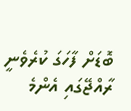ބޮޑަށް ފާހަގަ ކުރެވެނީ ރާއްޖޭގައި އެންމެ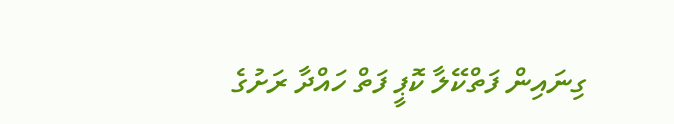ގިނައިން ފަތްކޭލާ ކޮޕީ ފަތް ހައްދާ ރަށުގެ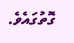ގޮތުގައެވެ.